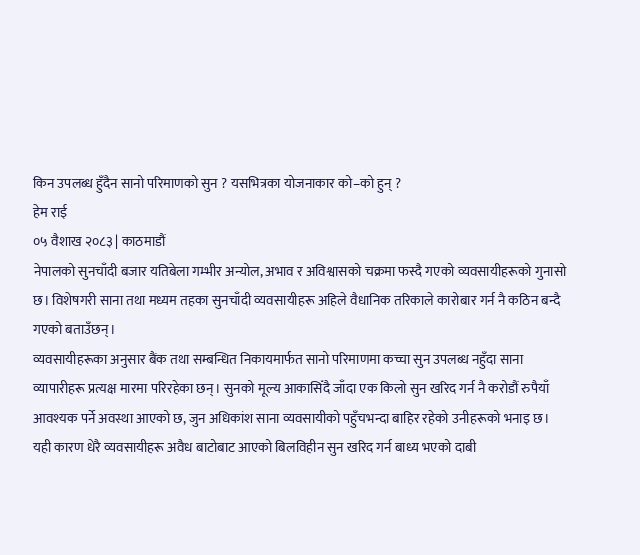किन उपलब्ध हुँदैन सानो परिमाणको सुन ? यसभित्रका योजनाकार को–को हुन् ?
हेम राई
०५ वैशाख २०८३ | काठमाडौं
नेपालको सुनचाँदी बजार यतिबेला गम्भीर अन्योल, अभाव र अविश्वासको चक्रमा फस्दै गएको व्यवसायीहरूको गुनासो छ। विशेषगरी साना तथा मध्यम तहका सुनचाँदी व्यवसायीहरू अहिले वैधानिक तरिकाले कारोबार गर्न नै कठिन बन्दै गएको बताउँछन्।
व्यवसायीहरूका अनुसार बैंक तथा सम्बन्धित निकायमार्फत सानो परिमाणमा कच्चा सुन उपलब्ध नहुँदा साना व्यापारीहरू प्रत्यक्ष मारमा परिरहेका छन्। सुनको मूल्य आकासिँदै जाँदा एक किलो सुन खरिद गर्न नै करोडौं रुपैयाँ आवश्यक पर्ने अवस्था आएको छ, जुन अधिकांश साना व्यवसायीको पहुँचभन्दा बाहिर रहेको उनीहरूको भनाइ छ।
यही कारण धेरै व्यवसायीहरू अवैध बाटोबाट आएको बिलविहीन सुन खरिद गर्न बाध्य भएको दाबी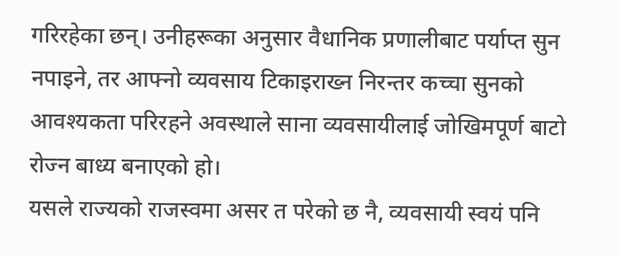गरिरहेका छन्। उनीहरूका अनुसार वैधानिक प्रणालीबाट पर्याप्त सुन नपाइने, तर आफ्नो व्यवसाय टिकाइराख्न निरन्तर कच्चा सुनको आवश्यकता परिरहने अवस्थाले साना व्यवसायीलाई जोखिमपूर्ण बाटो रोज्न बाध्य बनाएको हो।
यसले राज्यको राजस्वमा असर त परेको छ नै, व्यवसायी स्वयं पनि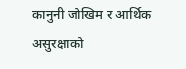कानुनी जोखिम र आर्थिक असुरक्षाको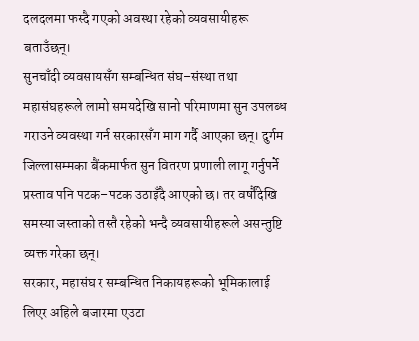दलदलमा फस्दै गएको अवस्था रहेको व्यवसायीहरू बताउँछन्।
सुनचाँदी व्यवसायसँग सम्बन्धित संघ–संस्था तथा महासंघहरूले लामो समयदेखि सानो परिमाणमा सुन उपलब्ध गराउने व्यवस्था गर्न सरकारसँग माग गर्दै आएका छन्। दुर्गम जिल्लासम्मका बैंकमार्फत सुन वितरण प्रणाली लागू गर्नुपर्ने प्रस्ताव पनि पटक–पटक उठाइँदै आएको छ। तर वर्षौंदेखि समस्या जस्ताको तस्तै रहेको भन्दै व्यवसायीहरूले असन्तुष्टि व्यक्त गरेका छन्।
सरकार, महासंघ र सम्बन्धित निकायहरूको भूमिकालाई लिएर अहिले बजारमा एउटा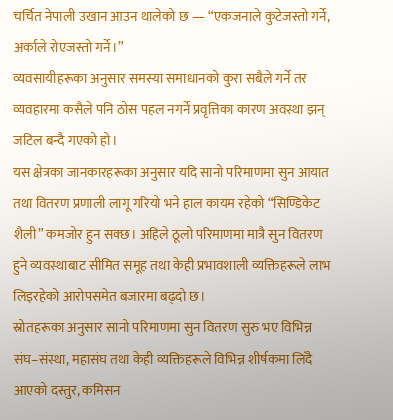चर्चित नेपाली उखान आउन थालेको छ — “एकजनाले कुटेजस्तो गर्ने, अर्काले रोएजस्तो गर्ने।”
व्यवसायीहरूका अनुसार समस्या समाधानको कुरा सबैले गर्ने तर व्यवहारमा कसैले पनि ठोस पहल नगर्ने प्रवृत्तिका कारण अवस्था झन् जटिल बन्दै गएको हो।
यस क्षेत्रका जानकारहरूका अनुसार यदि सानो परिमाणमा सुन आयात तथा वितरण प्रणाली लागू गरियो भने हाल कायम रहेको “सिण्डिकेट शैली” कमजोर हुन सक्छ। अहिले ठूलो परिमाणमा मात्रै सुन वितरण हुने व्यवस्थाबाट सीमित समूह तथा केही प्रभावशाली व्यक्तिहरूले लाभ लिइरहेको आरोपसमेत बजारमा बढ्दो छ।
स्रोतहरूका अनुसार सानो परिमाणमा सुन वितरण सुरु भए विभिन्न संघ–संस्था, महासंघ तथा केही व्यक्तिहरूले विभिन्न शीर्षकमा लिँदै आएको दस्तुर, कमिसन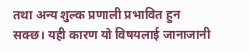तथा अन्य शुल्क प्रणाली प्रभावित हुन सक्छ। यही कारण यो विषयलाई जानाजानी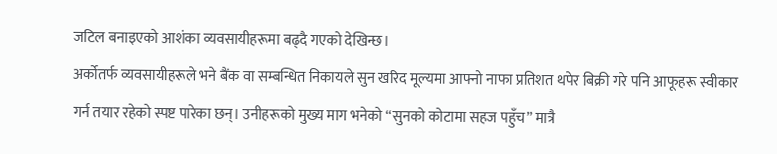जटिल बनाइएको आशंका व्यवसायीहरूमा बढ्दै गएको देखिन्छ।
अर्कोतर्फ व्यवसायीहरूले भने बैंक वा सम्बन्धित निकायले सुन खरिद मूल्यमा आफ्नो नाफा प्रतिशत थपेर बिक्री गरे पनि आफूहरू स्वीकार गर्न तयार रहेको स्पष्ट पारेका छन्। उनीहरूको मुख्य माग भनेको “सुनको कोटामा सहज पहुँच” मात्रै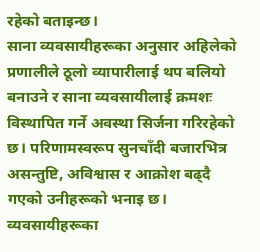रहेको बताइन्छ।
साना व्यवसायीहरूका अनुसार अहिलेको प्रणालीले ठूलो व्यापारीलाई थप बलियो बनाउने र साना व्यवसायीलाई क्रमशः विस्थापित गर्ने अवस्था सिर्जना गरिरहेको छ। परिणामस्वरूप सुनचाँदी बजारभित्र असन्तुष्टि, अविश्वास र आक्रोश बढ्दै गएको उनीहरूको भनाइ छ।
व्यवसायीहरूका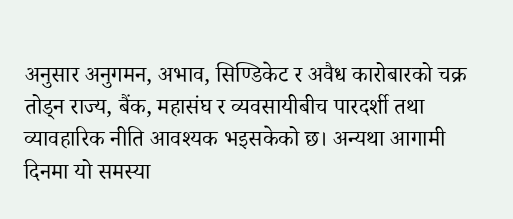अनुसार अनुगमन, अभाव, सिण्डिकेट र अवैध कारोबारको चक्र तोड्न राज्य, बैंक, महासंघ र व्यवसायीबीच पारदर्शी तथा व्यावहारिक नीति आवश्यक भइसकेको छ। अन्यथा आगामी दिनमा यो समस्या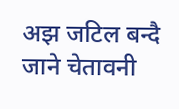अझ जटिल बन्दै जाने चेतावनी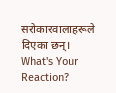सरोकारवालाहरूले दिएका छन्।
What's Your Reaction?